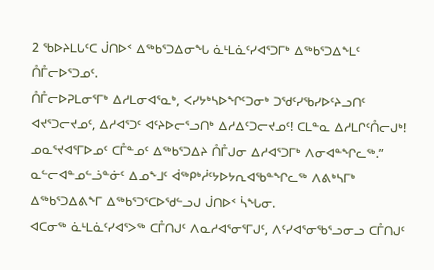2 ᖃᐅᔨᒪᒐᑦᑕ ᒎᑎᐅᑉ ᐃᖅᑲᕐᑐᐃᓂᖓ ᓈᒻᒪᓈᑦᓯᐊᕐᑐᒥᒃ ᐃᖅᑲᕐᑐᐃᖕᒪᑦ ᑍᒤᓕᐅᕐᑐᓄᑦ.
ᑍᒤᓕᐅᕈᒪᓂᕐᒥᒃ ᐃᓱᒪᓂᐊᕐᓇᒃ, ᐸᓯᔭᒃᓴᐅᖏᑦᑐᓂᒃ ᑐᖁᑦᓯᖃᓯᐅᑦᔨᓗᑎᑦ ᐊᔪᕐᑐᓕᔪᓄᑦ, ᐃᓱᐊᕐᑐᑦ ᐊᑦᔨᐅᓕᕐᓗᑎᒃ ᐃᓱᐃᑦᑐᓕᔪᓄᑦ! ᑕᒪᓐᓇ ᐃᓱᒪᒋᑦᑍᓕᒍᒃ! ᓄᓇᕐᔪᐊᕐᒥᐅᓄᑦ ᑕᒤᓐᓄᑦ ᐃᖅᑲᕐᑐᐃᔨ ᑍᒤᒍᓂ ᐃᓱᐊᕐᑐᒥᒃ ᐱᓂᐊᓐᖏᓚᖅ.”
ᓇᓪᓕᐊᓐᓄᓪᓘᓐᓃᑦ ᐃᓄᖕᒧᑦ ᐋᖅᑭᒃᓲᑦᔭᐅᔭᕆᐊᖃᓐᖏᓚᖅ ᐱᕕᒃᓴᒥᒃ ᐃᖅᑲᕐᑐᐃᕕᖕᒥ ᐃᖅᑲᕐᑐᕐᑕᐅᖁᓪᓗᒍ ᒎᑎᐅᑉ ᓵᖓᓂ.
ᐊᑕᓂᖅ ᓈᒻᒪᓈᑦᓯᐊᕐᐳᖅ ᑕᒤᑎᒍᑦ ᐱᓇᓱᐊᕐᓂᕐᒥᒍᑦ, ᐱᑦᓯᐊᕐᓂᖃᕐᓗᓂᓗ ᑕᒤᑎᒍᑦ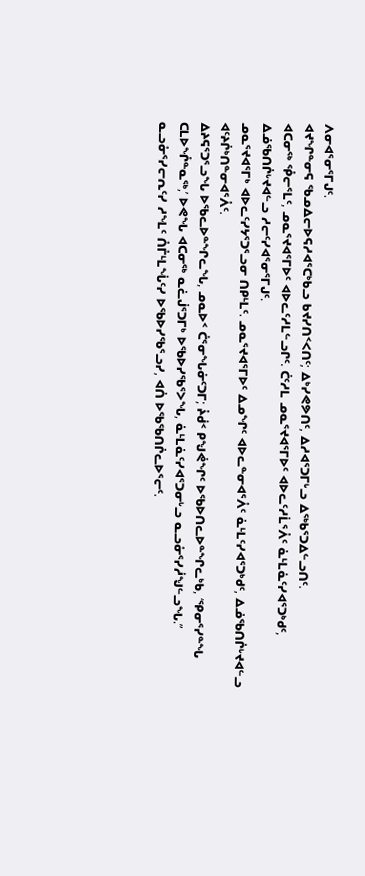ᐱᓂᐊᕐᓂᕐᒥᒍᑦ.
ᐊᔪᖏᓐᓂᕋ ᖃᓄᐃᓕᐅᕋᓱᐊᕐᑕᒃᑲᓗ ᑲᔪᓯᑎᑉᐸᑎᑦ; ᐃᒃᓯᕙᕗᑎᑦ, ᐃᓱᐊᕐᑐᒥᒡᓗ ᐃᖅᑲᕐᑐᐃᓪᓗᑎᑦ.
ᐊᑕᓂᖅ ᕾᓕᕐᒪᑦ, ᓄᓇᕐᔪᐊᕐᒥᐅᑦ ᐊᐅᓚᑦᓱᒪᓪᓗᒋᑦ. ᑖᑦᓱᒪ ᓄᓇᕐᔪᐊᕐᒥᐅᑦ ᐊᐅᓚᑦᓱᒫᕐᐰᑦ ᓈᒻᒪᓈᑦᓯᐊᕐᑐᒃᑯᑦ, ᐃᓅᖃᑎᒌᒡᔪᐊᓪᓗ ᓱᓕᑦᓯᐊᕐᓂᕐᒥᒍᑦ.
ᓄᓇᕐᔪᐊᕐᒥᒃ ᐊᐅᓚᑦᓯᔭᕐᑐᕐᓗᓂ ᑎᑭᒻᒪᑦ. ᓄᓇᕐᔪᐊᕐᒥᐅᑦ ᐃᓄᖏᑦ ᐊᐅᓚᓐᓂᐊᕐᐰᑦ ᓈᒻᒪᑦᓯᐊᕐᑐᒃᑯᑦ, ᐃᓅᖃᑎᒌᒡᔪᐊᓪᓗ ᐊᑦᔨᒌᒃᑎᓐᓂᐊᕐᐰᑦ.
ᐃᔨᕋᕐᑐᕐᓗᖓ ᐅᖃᓚᐅᓐᖏᓚᖓ, ᓄᓇᐅᑉ ᑖᕐᓂᖓᓃᑦᑐᒥ; ᔧᑰᑉ ᑭᖑᕚᖏᑦ ᐅᖃᐅᑎᓚᐅᓐᖏᓚᒃᑲ, ‘ᕿᓂᕐᓯᓐᖓ ᑕᒪᐅᖎᓐᓇᖅ,’ ᐅᕙᖓ ᐊᑕᓂᖅ ᓇᓛᒎᕐᑐᒥᒃ ᐅᖃᐅᓯᖃᕐᐳᖓ, ᓈᒻᒪᓈᑦᓯᐊᕐᑐᓂᒡᓗ ᓇᓗᓁᕐᓯᓲᖑᓪᓗᖓ.”
ᓇᓗᓁᕐᓯᓕᕆᑦᓯ ᓱᖕᒪᑦ ᑍᒤᒻᒪᖔᑦᓯ ᐅᖃᐅᓯᖃᕐᓗᓯ, ᐊᑏ ᐅᖃᖃᑎᒌᓚᐅᕐᓕᑦ.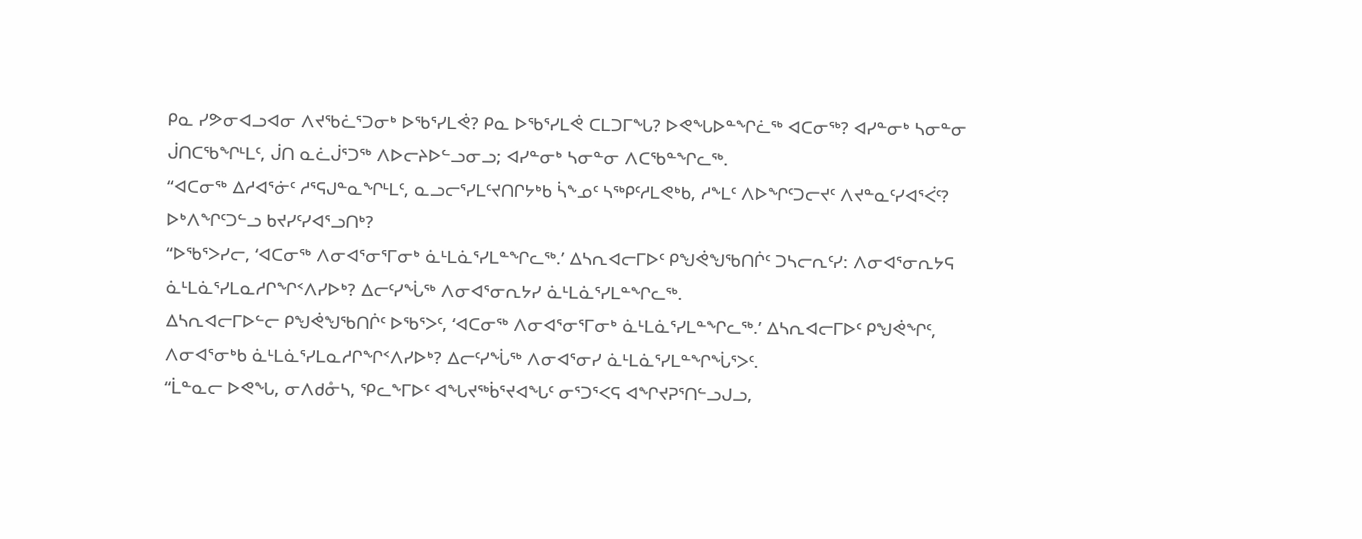ᑭᓇ ᓯᕗᓂᐊᓗᐊᓂ ᐱᔪᖃᓛᕐᑐᓂᒃ ᐅᖃᕐᓯᒪᕚ? ᑭᓇ ᐅᖃᕐᓯᒪᕚ ᑕᒪᑐᒥᖓ? ᐅᕙᖓᐅᓐᖏᓛᖅ ᐊᑕᓂᖅ? ᐊᓯᓐᓂᒃ ᓴᓂᓐᓂ ᒎᑎᑕᖃᖏᒻᒪᑦ, ᒎᑎ ᓇᓛᒎᕐᑐᖅ ᐱᐅᓕᔨᐅᓪᓗᓂᓗ; ᐊᓯᓐᓂᒃ ᓴᓂᓐᓂ ᐱᑕᖃᓐᖏᓚᖅ.
“ᐊᑕᓂᖅ ᐃᓱᐊᕐᓃᑦ ᓱᕐᕋᒍᓐᓇᖏᒻᒪᑦ, ᓇᓗᓕᕐᓯᒪᑦᔪᑎᒋᔭᒃᑲ ᓵᖕᓄᑦ ᓴᖅᑭᑦᓱᒪᕙᒃᑲ, ᓱᖕᒪᑦ ᐱᐅᖏᑦᑐᓕᔪᑦ ᐱᔪᓐᓇᑦᓯᐊᕐᐹᑦ? ᐅᒃᐱᖏᑦᑐᓪᓗ ᑲᔪᓯᑦᓯᐊᕐᓗᑎᒃ?
“ᐅᖃᕐᐳᓯᓕ, ‘ᐊᑕᓂᖅ ᐱᓂᐊᕐᓂᕐᒥᓂᒃ ᓈᒻᒪᓈᕐᓯᒪᓐᖏᓚᖅ.’ ᐃᓴᕆᐊᓕᒥᐅᑦ ᑭᖑᕚᖑᖃᑎᒌᑦ ᑐᓴᓕᕆᑦᓯ: ᐱᓂᐊᕐᓂᕆᔭᕋ ᓈᒻᒪᓈᕐᓯᒪᓇᓱᒋᖏᑉᐱᓯᐅᒃ? ᐃᓕᑦᓯᖔᖅ ᐱᓂᐊᕐᓂᕆᔭᓯ ᓈᒻᒪᓈᕐᓯᒪᓐᖏᓚᖅ.
ᐃᓴᕆᐊᓕᒥᐅᓪᓕ ᑭᖑᕚᖑᖃᑎᒌᑦ ᐅᖃᕐᐳᑦ, ‘ᐊᑕᓂᖅ ᐱᓂᐊᕐᓂᕐᒥᓂᒃ ᓈᒻᒪᓈᕐᓯᒪᓐᖏᓚᖅ.’ ᐃᓴᕆᐊᓕᒥᐅᑦ ᑭᖑᕚᖏᑦ, ᐱᓂᐊᕐᓂᒃᑲ ᓈᒻᒪᓈᕐᓯᒪᓇᓱᒋᖏᑉᐱᓯᐅᒃ? ᐃᓕᑦᓯᖔᖅ ᐱᓂᐊᕐᓂᓯ ᓈᒻᒪᓈᕐᓯᒪᓐᖏᖔᕐᐳᑦ.
“ᒫᓐᓇᓕ ᐅᕙᖓ, ᓂᐱᑯᓁᓴ, ᕿᓚᖕᒥᐅᑦ ᐊᖓᔪᖅᑳᕐᔪᐊᖓᑦ ᓂᕐᑐᕐᐸᕋ ᐊᖏᔪᕈᕐᑎᓪᓗᒍᓗ,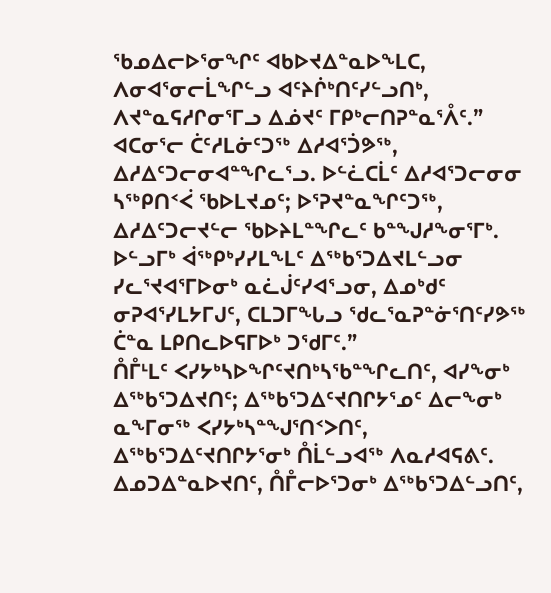ᖃᓄᐃᓕᐅᕐᓂᖏᑦ ᐊᑲᐅᔪᐃᓐᓇᐅᖕᒪᑕ, ᐱᓂᐊᕐᓂᓕᒫᖏᓪᓗ ᐊᑦᔨᒌᒃᑎᑦᓯᓪᓗᑎᒃ, ᐱᔪᓐᓇᕋᓱᒋᓂᕐᒥᓗ ᐃᓅᔪᑦ ᒥᑭᒃᓕᑎᕈᓐᓇᕐᐰᑦ.”
ᐊᑕᓂᕐᓕ ᑖᑦᓱᒪᓃᑦᑐᖅ ᐃᓱᐊᕐᑑᕗᖅ, ᐃᓱᐃᑦᑐᓕᓂᐊᓐᖏᓚᕐᓗ. ᐅᓪᓛᑕᒫᑦ ᐃᓱᐊᕐᑐᓕᓂᓂ ᓴᖅᑭᑎᑉᐹ ᖃᐅᒪᔪᓄᑦ; ᐅᕐᕈᔪᓐᓇᖏᑦᑐᖅ, ᐃᓱᐃᑦᑐᓕᔪᓪᓕ ᖃᐅᔨᒪᓐᖏᓚᑦ ᑲᓐᖑᓱᖕᓂᕐᒥᒃ.
ᐅᓪᓗᒥᒃ ᐋᖅᑭᒃᓯᓯᒪᖕᒪᑦ ᐃᖅᑲᕐᑐᐃᔪᒪᓪᓗᓂ ᓯᓚᕐᔪᐊᕐᒥᐅᓂᒃ ᓇᓛᒎᑦᓯᐊᕐᓗᓂ, ᐃᓄᒃᑯᑦ ᓂᕈᐊᕐᓯᒪᔭᒥᒍᑦ, ᑕᒪᑐᒥᖓᓗ ᖁᓚᕐᓇᕈᓐᓃᕐᑎᑦᓯᕗᖅ ᑖᓐᓇ ᒪᑭᑎᓚᐅᕋᒥᐅᒃ ᑐᖁᒥᑦ.”
ᑍᒤᒻᒪᑦ ᐸᓯᔭᒃᓴᐅᖏᑦᔪᑎᒃᓴᖃᓐᖏᓚᑎᑦ, ᐊᓯᖕᓂᒃ ᐃᖅᑲᕐᑐᐃᔪᑎᑦ; ᐃᖅᑲᕐᑐᐃᑦᔪᑎᒋᔭᕐᓄᑦ ᐃᓕᖕᓂᒃ ᓇᖕᒥᓂᖅ ᐸᓯᔭᒃᓴᓐᖑᕐᑎᑉᐳᑎᑦ, ᐃᖅᑲᕐᑐᐃᑦᔪᑎᒋᔭᕐᓂᒃ ᑍᒫᓪᓗᐊᖅ ᐱᓇᓱᐊᕋᕕᑦ.
ᐃᓄᑐᐃᓐᓇᐅᔪᑎᑦ, ᑍᒤᓕᐅᕐᑐᓂᒃ ᐃᖅᑲᕐᑐᐃᓪᓗᑎᑦ,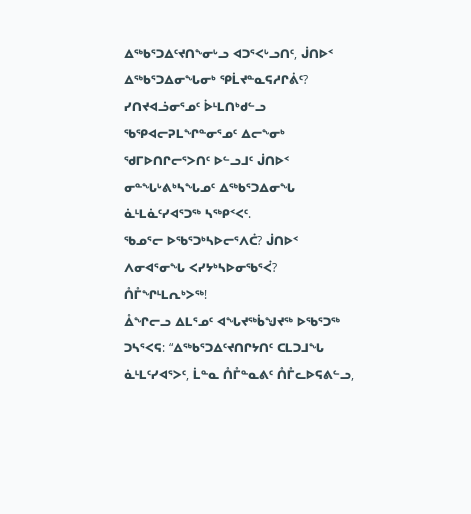ᐃᖅᑲᕐᑐᐃᑦᔪᑎᖕᓂᒡᓗ ᐊᑐᕐᐸᒡᓗᑎᑦ, ᒎᑎᐅᑉ ᐃᖅᑲᕐᑐᐃᓂᖓᓂᒃ ᕿᒫᔪᓐᓇᕋᓱᒋᕖᑦ?
ᓯᑎᔪᐊᓘᓂᕐᓄᑦ ᐆᒻᒪᑎᒃᑯᓪᓗ ᖃᕿᐊᓕᕈᒪᖏᓐᓂᕐᓄᑦ ᐃᓕᖕᓂᒃ ᖁᒥᐅᑎᒋᓕᕐᐳᑎᑦ ᐅᓪᓗᒧᑦ ᒎᑎᐅᑉ ᓂᓐᖓᒡᕕᒃᓴᖓᓄᑦ ᐃᖅᑲᕐᑐᐃᓂᖓ ᓈᒻᒪᓈᑦᓯᐊᕐᑐᖅ ᓴᖅᑭᑉᐸᑦ.
ᖃᓄᕐᓕ ᐅᖃᕐᑐᒃᓴᐅᓕᕐᐱᑖ? ᒎᑎᐅᑉ ᐱᓂᐊᕐᓂᖓ ᐸᓯᔭᒃᓴᐅᓂᖃᕐᐹ? ᑍᒤᖏᒻᒪᕆᒃᐳᖅ!
ᐂᖏᓕᓗ ᐃᒪᕐᓄᑦ ᐊᖓᔪᖅᑳᖑᔪᖅ ᐅᖃᕐᑐᖅ ᑐᓴᕐᐸᕋ: “ᐃᖅᑲᕐᑐᐃᑦᔪᑎᒋᔭᑎᑦ ᑕᒪᑐᒧᖓ ᓈᒻᒪᑦᓯᐊᕐᐳᑦ, ᒫᓐᓇ ᑍᒤᓐᓇᕕᑦ ᑍᒤᓚᐅᕋᕕᓪᓗ,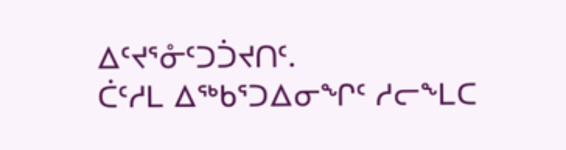ᐃᑦᔪᕐᓁᑦᑐᑑᔪᑎᑦ.
ᑖᑦᓱᒪ ᐃᖅᑲᕐᑐᐃᓂᖏᑦ ᓱᓕᖕᒪᑕ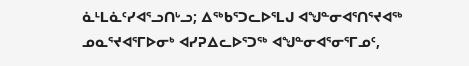ᓈᒻᒪᓈᑦᓯᐊᕐᓗᑎᒡᓗ; ᐃᖅᑲᕐᑐᓚᐅᕐᒪᒍ ᐊᖑᓐᓂᐊᕐᑎᕐᔪᐊᖅ ᓄᓇᕐᔪᐊᕐᒥᐅᓂᒃ ᐊᓯᕈᐃᓚᐅᕐᑐᖅ ᐊᖑᓐᓂᐊᕐᓂᕐᒥᓄᑦ,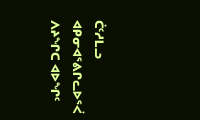ᑖᑦᓱᒪᓗ ᐊᑭᓂᐊᕐᕕᒋᓚᐅᕐᐹ ᐱᔨᖏᑕ ᐊᐅᖏᑦ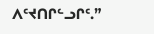ᐱᑦᔪᑎᒋᓪᓗᒋᑦ.”